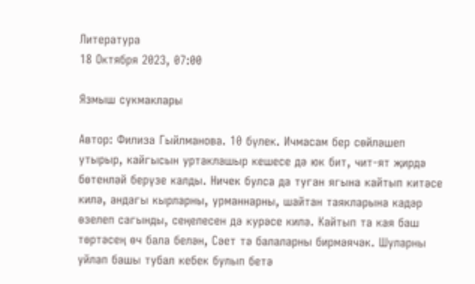Литература
18 Октября 2023, 07:00

Язмыш сукмаклары

Автор: Филиза Гыйлманова. 10 бүлек. Ичмасам бер сөйләшеп утырыр, кайгысын уртаклашыр кешесе дә юк бит, чит-ят җирдә бөтенләй берүзе калды. Ничек булса да туган ягына кайтып китәсе килә, андагы кырларны, урманнарны, шайтан таякларына кадәр өзелеп сагынды, сеңелесен дә курәсе килә. Кайтып та кая баш төртәсең өч бала белән, Сәет тә балаларны бирмәячәк. Шуларны уйлап башы тубал кебек булып бетә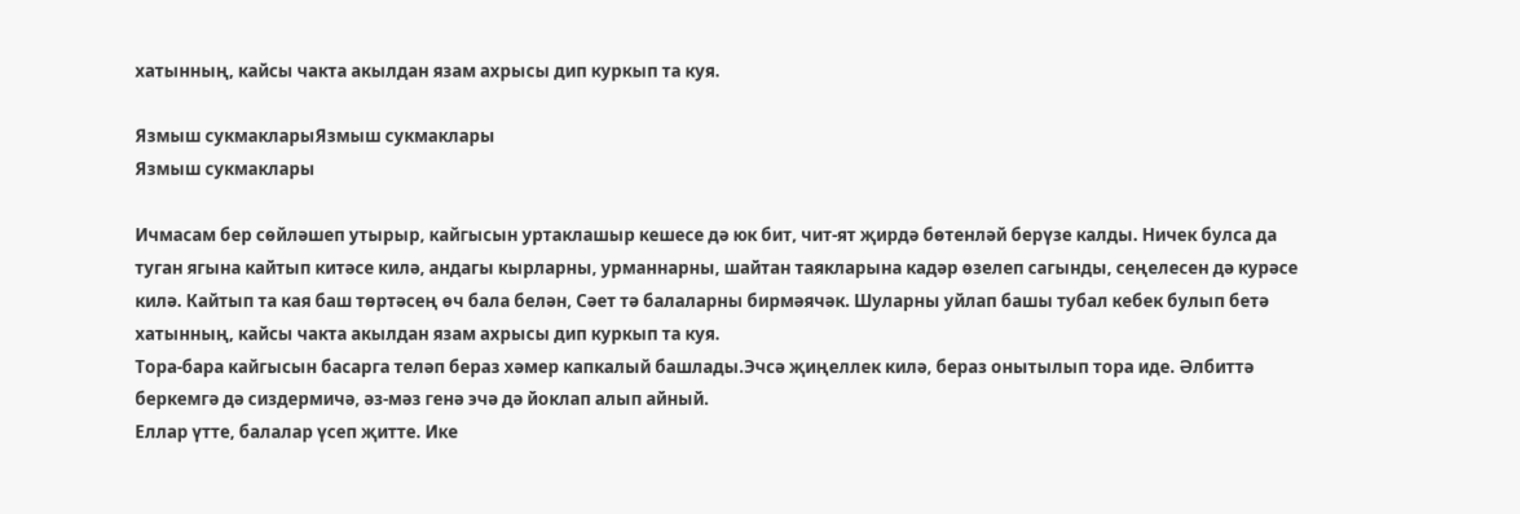хатынның, кайсы чакта акылдан язам ахрысы дип куркып та куя.

Язмыш сукмакларыЯзмыш сукмаклары
Язмыш сукмаклары

Ичмасам бер сөйләшеп утырыр, кайгысын уртаклашыр кешесе дә юк бит, чит-ят җирдә бөтенләй берүзе калды. Ничек булса да туган ягына кайтып китәсе килә, андагы кырларны, урманнарны, шайтан таякларына кадәр өзелеп сагынды, сеңелесен дә курәсе килә. Кайтып та кая баш төртәсең өч бала белән, Сәет тә балаларны бирмәячәк. Шуларны уйлап башы тубал кебек булып бетә хатынның, кайсы чакта акылдан язам ахрысы дип куркып та куя.
Тора-бара кайгысын басарга теләп бераз хәмер капкалый башлады.Эчсә җиңеллек килә, бераз онытылып тора иде. Әлбиттә беркемгә дә сиздермичә, әз-мәз генә эчә дә йоклап алып айный.
Еллар үтте, балалар үсеп җитте. Ике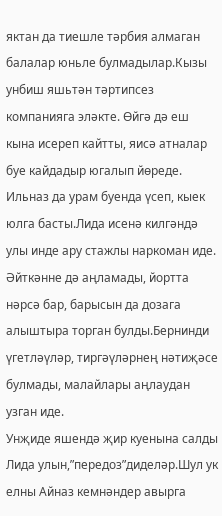яктан да тиешле тәрбия алмаган балалар юньле булмадылар.Кызы унбиш яшьтән тәртипсез компанияга эләкте. Өйгә дә еш кына исереп кайтты, яисә атналар буе кайдадыр югалып йөреде. Ильназ да урам буенда үсеп, кыек юлга басты.Лида исенә килгәндә улы инде ару стажлы наркоман иде. Әйткәнне дә аңламады, йортта нәрсә бар, барысын да дозага алыштыра торган булды.Бернинди үгетләүләр, тиргәүләрнең нәтиҗәсе булмады, малайлары аңлаудан узган иде.
Унҗиде яшендә җир куенына салды Лида улын,”передоз”диделәр.Шул ук елны Айназ кемнәндер авырга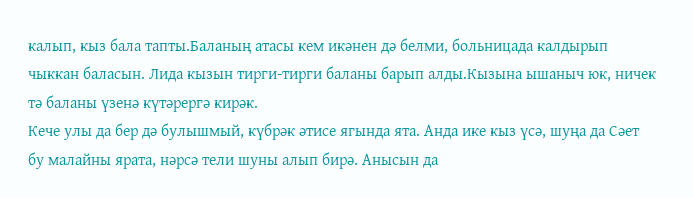калып, кыз бала тапты.Баланың атасы кем икәнен дә белми, больницада калдырып чыккан баласын. Лида кызын тирги-тирги баланы барып алды.Кызына ышаныч юк, ничек тә баланы үзенә күтәрергә кирәк.
Кече улы да бер дә булышмый, күбрәк әтисе ягында ята. Анда ике кыз үсә, шуңа да Сәет бу малайны ярата, нәрсә тели шуны алып бирә. Анысын да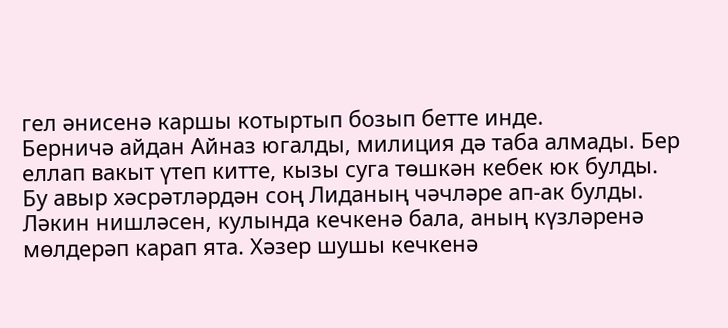гел әнисенә каршы котыртып бозып бетте инде.
Берничә айдан Айназ югалды, милиция дә таба алмады. Бер еллап вакыт үтеп китте, кызы суга төшкән кебек юк булды.
Бу авыр хәсрәтләрдән соң Лиданың чәчләре ап-ак булды. Ләкин нишләсен, кулында кечкенә бала, аның күзләренә мөлдерәп карап ята. Хәзер шушы кечкенә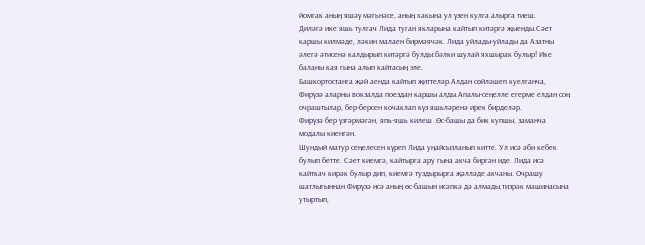йомгак аның яшәү мәгьнәсе, аның хакына ул үзен кулга алырга тиеш.
Диләгә ике яшь тулгач Лида туган якларына кайтып китәргә җыенды.Сәет каршы килмәде, ләкин малаен бирмәячәк. Лида уйлады-уйлады да Азатны әлегә әтисенә калдырып китәргә булды:бәлки шулай яхшырак булыр! Ике баланы кая гына алып кайтасың эле.
Башкортостанга җәй аенда кайтып җиттеләр.Алдан сөйләшеп куелганча, Фирүзә аларны вокзалда поездан каршы алды.Апалы-сеңелле егерме елдан соң очраштылар, бер-берсен кочаклап күз яшьләренә ирек бирделәр.
Фирүзә бер үзгәрмәгән, япь-яшь килеш .Өс-башы да бик купшы, заманча модалы киенгән.
Шундый матур сеңелесен күреп Лида уңайсызланып китте. Ул исә әби кебек булып бетте. Сәет киемгә, кайтырга ару гына акча биргән иде. Лида исә кайткач кирәк булыр дип, киемгә туздырырга җәлләде акчаны. Очрашу шатлыгыннан Фирүзә исә аның өс-башын исәпкә дә алмады,тизрәк машинасына утыртып,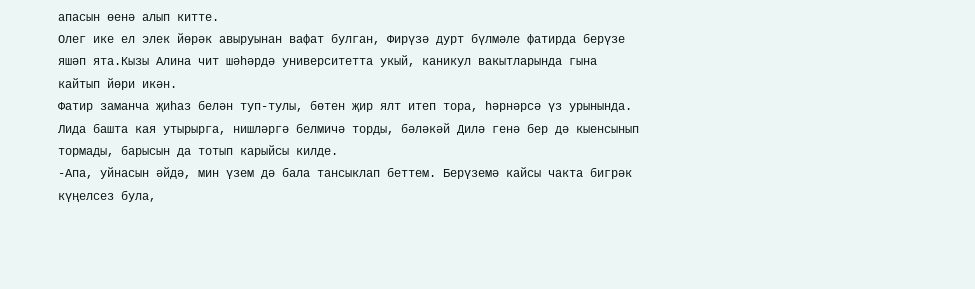апасын өенә алып китте.
Олег ике ел элек йөрәк авыруынан вафат булган, Фирүзә дурт бүлмәле фатирда берүзе яшәп ята.Кызы Алина чит шәһәрдә университетта укый, каникул вакытларында гына кайтып йөри икән.
Фатир заманча җиһаз белән туп-тулы, бөтен җир ялт итеп тора, һәрнәрсә үз урынында.
Лида башта кая утырырга, нишләргә белмичә торды, бәләкәй Дилә генә бер дә кыенсынып тормады, барысын да тотып карыйсы килде.
-Апа, уйнасын әйдә, мин үзем дә бала тансыклап беттем. Берүземә кайсы чакта бигрәк күңелсез була,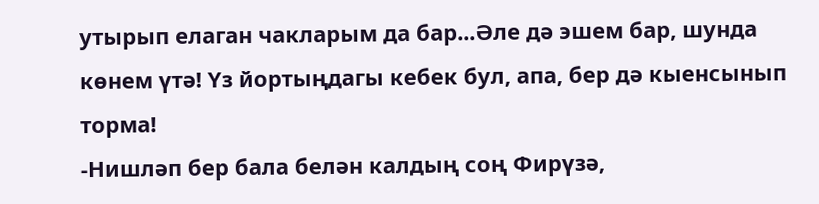утырып елаган чакларым да бар...Әле дә эшем бар, шунда көнем үтә! Үз йортыңдагы кебек бул, апа, бер дә кыенсынып торма!
-Нишләп бер бала белән калдың соң Фирүзә,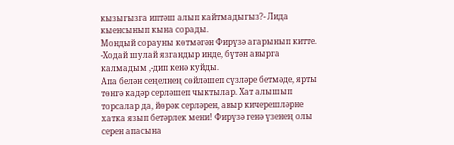кызыгызга иптәш алып кайтмадыгыз?- Лида кыенсынып кына сорады.
Мондый сорауны көтмәгән Фирүзә агарынып китте.
-Ходай шулай язгандыр инде, бүтән авырга калмадым ,-дип кенә куйды.
Апа белән сеңелнең сөйләшеп сүзләре бетмәде, ярты төнгә кадәр серләшеп чыктылар. Хат алышып торсалар да, йөрәк серләрен, авыр кичерешләрне хатка язып бетәрлек мени! Фирүзә генә үзенең олы серен апасына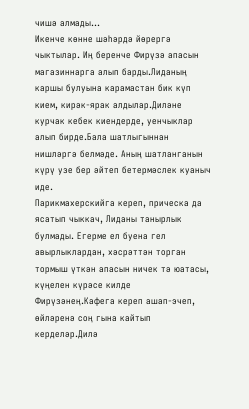чишә алмады...
Икенче көнне шәһәрдә йөрергә чыктылар. Иң беренче Фирүзә апасын магазиннарга алып барды.Лиданың каршы булуына карамастан бик күп кием, кирәк-ярак алдылар.Диләне курчак кебек киендерде, уенчыклар алып бирде.Бала шатлыгыннан нишләргә белмәде. Аның шатланганын күрү узе бер әйтеп бетермәслек куаныч иде.
Парикмахерскийга кереп, прическа да ясатып чыккач, Лиданы танырлык булмады. Егерме ел буена гел авырлыклардан, хәсрәттән торган тормыш үткән апасын ничек тә юатасы, күңелен күрәсе килде Фирүзәнең.Кафега кереп ашап-эчеп, өйләренә соң гына кайтып керделәр.Дилә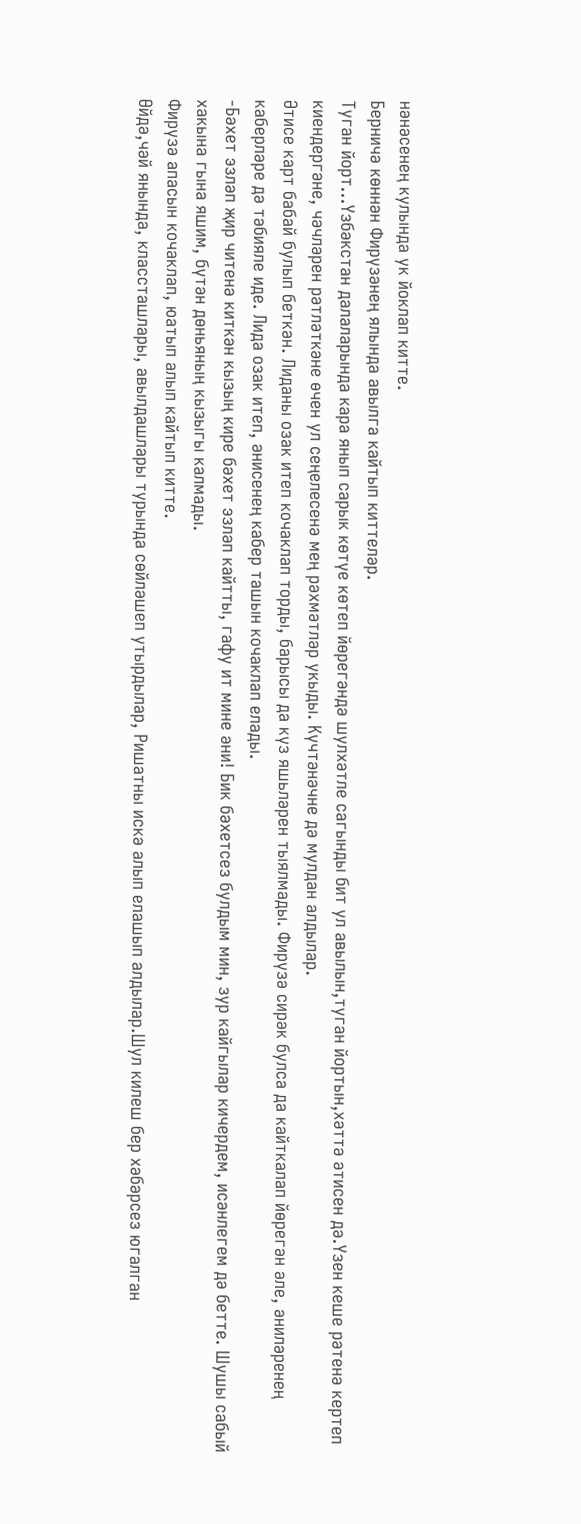нәнәсенең кулында ук йоклап китте.
Берничә көннән Фирүзәнең ялында авылга кайтып киттеләр.
Туган йорт...Үзбәкстан далаларында кара янып сарык көтүе көтеп йөрегәндә шулхәтле сагынды бит ул авылын,туган йортын,хәттә әтисен дә.Үзен кеше рәтенә кертеп киендергәне, чәчләрен рәтләткәне өчен ул сеңелесенә мең рәхмәтләр укыды. Күчтәнәчне дә мулдан алдылар.
Әтисе карт бабай булып беткән. Лиданы озак итеп кочаклап торды, барысы да күз яшьләрен тыялмады. Фирүзә сирәк булса да кайткалап йөрегән әле, әниләренең каберләре дә тәбияле иде. Лида озак итеп, әнисенең кабер ташын кочаклап елады.
-Бәхет эзләп җир читенә киткән кызың кире бәхет эзләп кайтты, гафу ит мине әни! Бик бәхетсез булдым мин, зур кайгылар кичердем, исәнлегем дә бетте. Шушы сабый хакына гына яшим, бүтән дөньяның кызыгы калмады.
Фирүзә апасын кочаклап, юатып алып кайтып китте.
Өйдә,чәй янында, классташлары, авылдашлары турында сөйләшеп утырдылар, Ришатны искә алып елашып алдылар.Шул килеш бер хәбәрсез югалган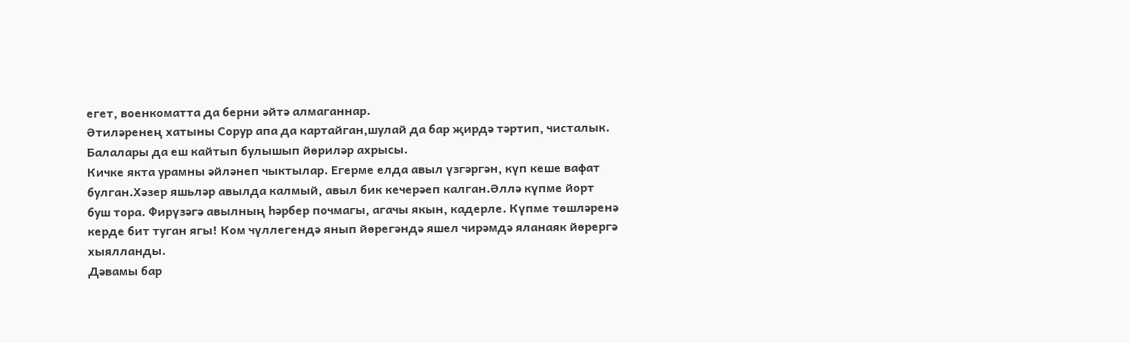егет, военкоматта да берни әйтә алмаганнар.
Әтиләренең хатыны Сорур апа да картайган,шулай да бар җирдә тәртип, чисталык. Балалары да еш кайтып булышып йөриләр ахрысы.
Кичке якта урамны әйләнеп чыктылар. Егерме елда авыл үзгәргән, күп кеше вафат булган.Хәзер яшьләр авылда калмый, авыл бик кечерәеп калган.Әллә күпме йорт буш тора. Фирүзәгә авылның һәрбер почмагы, агачы якын, кадерле. Күпме төшләренә керде бит туган ягы! Ком чүллегендә янып йөрегәндә яшел чирәмдә яланаяк йөрергә хыялланды.
Дәвамы бар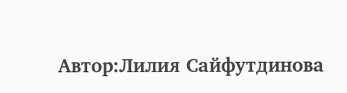Автор:Лилия Сайфутдинова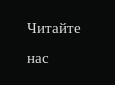Читайте нас